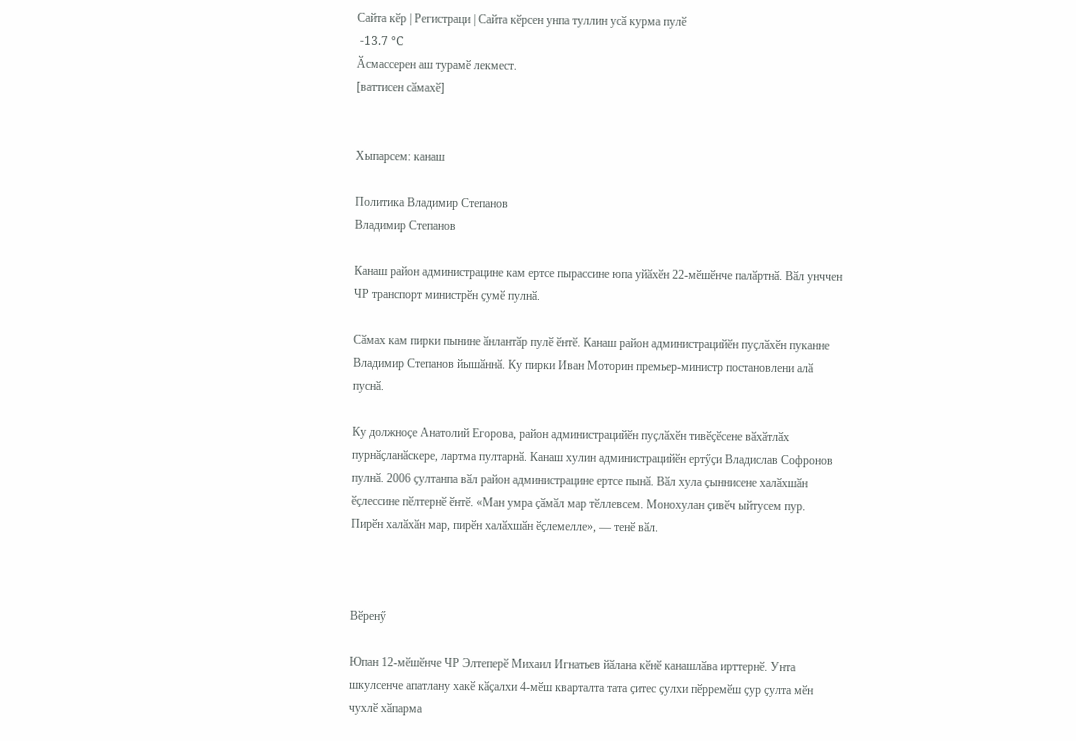Сайта кӗр | Регистраци | Сайта кӗрсен унпа туллин усӑ курма пулӗ
 -13.7 °C
Ӑсмассерен аш турамӗ лекмест.
[ваттисен сӑмахӗ]


Хыпарсем: канаш

Политика Владимир Степанов
Владимир Степанов

Канаш район администрацине кам ертсе пырассине юпа уйӑхӗн 22-мӗшӗнче палӑртнӑ. Вӑл унччен ЧР транспорт министрӗн ҫумӗ пулнӑ.

Сӑмах кам пирки пынине ӑнлантӑр пулӗ ӗнтӗ. Канаш район администрацийӗн пуҫлӑхӗн пуканне Владимир Степанов йышӑннӑ. Ку пирки Иван Моторин премьер-министр постановлени алӑ пуснӑ.

Ку должноҫе Анатолий Егорова, район администрацийӗн пуҫлӑхӗн тивӗҫӗсене вӑхӑтлӑх пурнӑҫланӑскере, лартма пултарнӑ. Канаш хулин администрацийӗн ертӳҫи Владислав Софронов пулнӑ. 2006 ҫултанпа вӑл район администрацине ертсе пынӑ. Вӑл хула ҫыннисене халӑхшӑн ӗҫлессине пӗлтернӗ ӗнтӗ. «Ман умра ҫӑмӑл мар тӗллевсем. Монохулан ҫивӗч ыйтусем пур. Пирӗн халӑхӑн мар, пирӗн халӑхшӑн ӗҫлемелле», — тенӗ вӑл.



Вӗренӳ

Юпан 12-мӗшӗнче ЧР Элтеперӗ Михаил Игнатьев йӑлана кӗнӗ канашлӑва ирттернӗ. Унта шкулсенче апатлану хакӗ кӑҫалхи 4-мӗш кварталта тата ҫитес ҫулхи пӗрремӗш ҫур ҫулта мӗн чухлӗ хӑпарма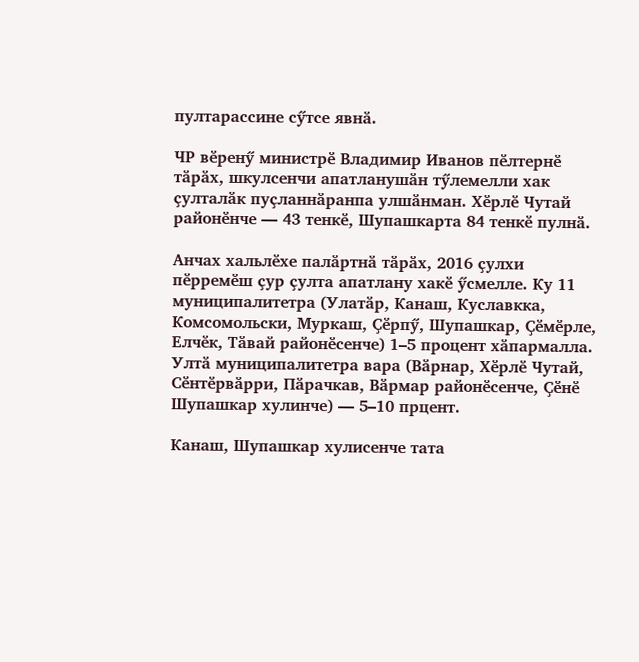пултарассине сӳтсе явнӑ.

ЧР вӗренӳ министрӗ Владимир Иванов пӗлтернӗ тӑрӑх, шкулсенчи апатланушӑн тӳлемелли хак ҫулталӑк пуҫланнӑранпа улшӑнман. Хӗрлӗ Чутай районӗнче — 43 тенкӗ, Шупашкарта 84 тенкӗ пулнӑ.

Анчах хальлӗхе палӑртнӑ тӑрӑх, 2016 ҫулхи пӗрремӗш ҫур ҫулта апатлану хакӗ ӳсмелле. Ку 11 муниципалитетра (Улатӑр, Канаш, Куславкка, Комсомольски, Муркаш, Ҫӗрпӳ, Шупашкар, Ҫӗмӗрле, Елчӗк, Тӑвай районӗсенче) 1–5 процент хӑпармалла. Ултӑ муниципалитетра вара (Вӑрнар, Хӗрлӗ Чутай, Сӗнтӗрвӑрри, Пӑрачкав, Вӑрмар районӗсенче, Ҫӗнӗ Шупашкар хулинче) — 5–10 прцент.

Канаш, Шупашкар хулисенче тата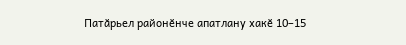Патӑрьел районӗнче апатлану хакӗ 10–15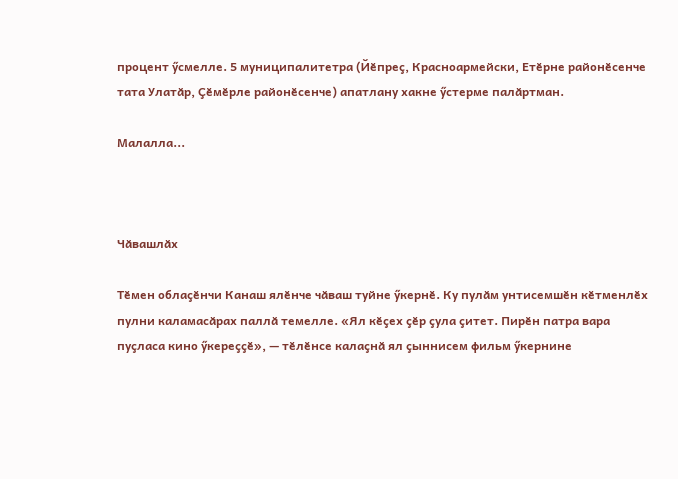процент ӳсмелле. 5 муниципалитетра (Йӗпреҫ, Красноармейски, Етӗрне районӗсенче тата Улатӑр, Ҫӗмӗрле районӗсенче) апатлану хакне ӳстерме палӑртман.

Малалла...



Чӑвашлӑх

Тӗмен облаҫӗнчи Канаш ялӗнче чӑваш туйне ӳкернӗ. Ку пулӑм унтисемшӗн кӗтменлӗх пулни каламасӑрах паллӑ темелле. «Ял кӗҫех ҫӗр ҫула ҫитет. Пирӗн патра вара пуҫласа кино ӳкереҫҫӗ», — тӗлӗнсе калаҫнӑ ял ҫыннисем фильм ӳкернине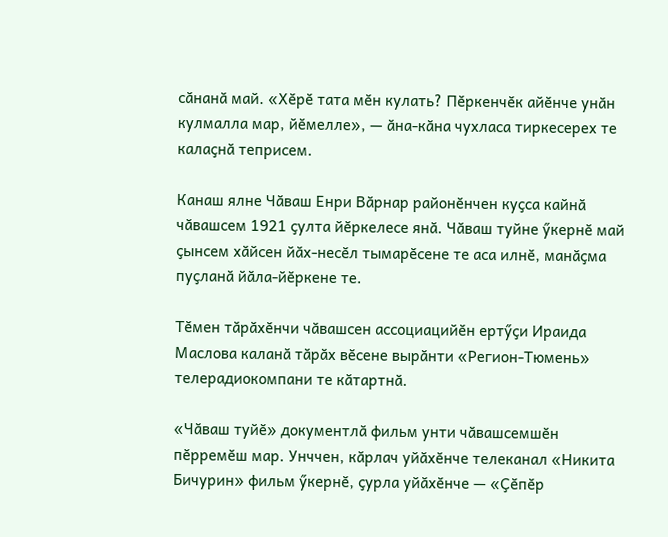сӑнанӑ май. «Хӗрӗ тата мӗн кулать? Пӗркенчӗк айӗнче унӑн кулмалла мар, йӗмелле», — ӑна-кӑна чухласа тиркесерех те калаҫнӑ теприсем.

Канаш ялне Чӑваш Енри Вӑрнар районӗнчен куҫса кайнӑ чӑвашсем 1921 ҫулта йӗркелесе янӑ. Чӑваш туйне ӳкернӗ май ҫынсем хӑйсен йӑх-несӗл тымарӗсене те аса илнӗ, манӑҫма пуҫланӑ йӑла-йӗркене те.

Тӗмен тӑрӑхӗнчи чӑвашсен ассоциацийӗн ертӳҫи Ираида Маслова каланӑ тӑрӑх вӗсене вырӑнти «Регион-Тюмень» телерадиокомпани те кӑтартнӑ.

«Чӑваш туйӗ» документлӑ фильм унти чӑвашсемшӗн пӗрремӗш мар. Унччен, кӑрлач уйӑхӗнче телеканал «Никита Бичурин» фильм ӳкернӗ, ҫурла уйӑхӗнче — «Ҫӗпӗр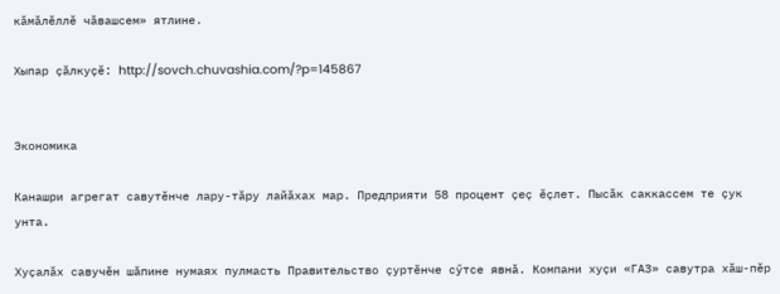кӑмӑлӗллӗ чӑвашсем» ятлине.

Хыпар ҫӑлкуҫӗ: http://sovch.chuvashia.com/?p=145867


Экономика

Канашри агрегат савутӗнче лару-тӑру лайӑхах мар. Предприяти 58 процент ҫеҫ ӗҫлет. Пысӑк саккассем те ҫук унта.

Хуҫалӑх савучӗн шӑпине нумаях пулмасть Правительство ҫуртӗнче сӳтсе явнӑ. Компани хуҫи «ГАЗ» савутра хӑш-пӗр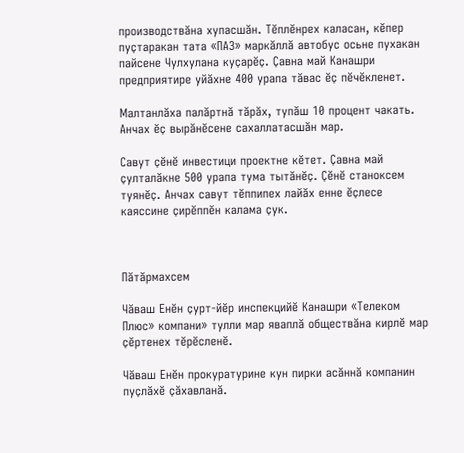производствӑна хупасшӑн. Тӗплӗнрех каласан, кӗпер пуҫтаракан тата «ПАЗ» маркӑллӑ автобус осьне пухакан пайсене Чулхулана куҫарӗҫ. Ҫавна май Канашри предприятире уйӑхне 400 урапа тӑвас ӗҫ пӗчӗкленет.

Малтанлӑха палӑртнӑ тӑрӑх, тупӑш 10 процент чакать. Анчах ӗҫ вырӑнӗсене сахаллатасшӑн мар.

Савут ҫӗнӗ инвестици проектне кӗтет. Ҫавна май ҫулталӑкне 500 урапа тума тытӑнӗҫ. Ҫӗнӗ станоксем туянӗҫ. Анчах савут тӗппипех лайӑх енне ӗҫлесе каяссине ҫирӗппӗн калама ҫук.



Пӑтӑрмахсем

Чӑваш Енӗн ҫурт-йӗр инспекцийӗ Канашри «Телеком Плюс» компани» тулли мар яваплӑ обществӑна кирлӗ мар ҫӗртенех тӗрӗсленӗ.

Чӑваш Енӗн прокуратурине кун пирки асӑннӑ компанин пуҫлӑхӗ ҫӑхавланӑ.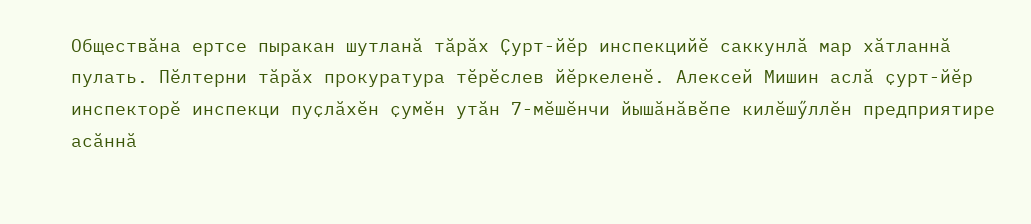Обществӑна ертсе пыракан шутланӑ тӑрӑх Ҫурт-йӗр инспекцийӗ саккунлӑ мар хӑтланнӑ пулать. Пӗлтерни тӑрӑх прокуратура тӗрӗслев йӗркеленӗ. Алексей Мишин аслӑ ҫурт-йӗр инспекторӗ инспекци пуҫлӑхӗн ҫумӗн утӑн 7-мӗшӗнчи йышӑнӑвӗпе килӗшӳллӗн предприятире асӑннӑ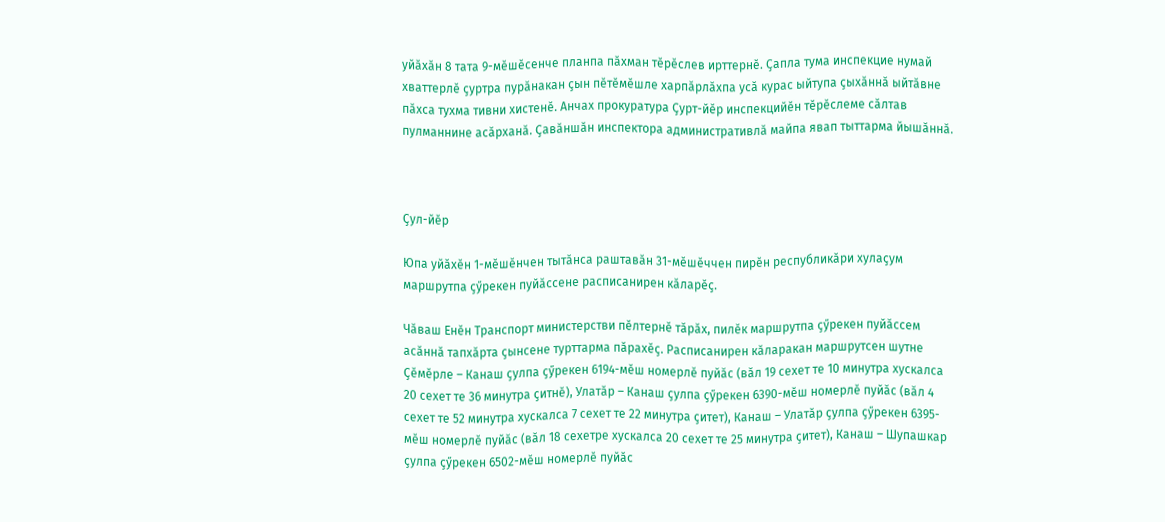уйӑхӑн 8 тата 9-мӗшӗсенче планпа пӑхман тӗрӗслев ирттернӗ. Ҫапла тума инспекцие нумай хваттерлӗ ҫуртра пурӑнакан ҫын пӗтӗмӗшле харпӑрлӑхпа усӑ курас ыйтупа ҫыхӑннӑ ыйтӑвне пӑхса тухма тивни хистенӗ. Анчах прокуратура Ҫурт-йӗр инспекцийӗн тӗрӗслеме сӑлтав пулманнине асӑрханӑ. Ҫавӑншӑн инспектора административлӑ майпа явап тыттарма йышӑннӑ.



Ҫул-йӗр

Юпа уйӑхӗн 1-мӗшӗнчен тытӑнса раштавӑн 31-мӗшӗччен пирӗн республикӑри хулаҫум маршрутпа ҫӳрекен пуйӑссене расписанирен кӑларӗҫ.

Чӑваш Енӗн Транспорт министерстви пӗлтернӗ тӑрӑх, пилӗк маршрутпа ҫӳрекен пуйӑссем асӑннӑ тапхӑрта ҫынсене турттарма пӑрахӗҫ. Расписанирен кӑларакан маршрутсен шутне Ҫӗмӗрле – Канаш ҫулпа ҫӳрекен 6194-мӗш номерлӗ пуйӑс (вӑл 19 сехет те 10 минутра хускалса 20 сехет те 36 минутра ҫитнӗ), Улатӑр – Канаш ҫулпа ҫӳрекен 6390-мӗш номерлӗ пуйӑс (вӑл 4 сехет те 52 минутра хускалса 7 сехет те 22 минутра ҫитет), Канаш – Улатӑр ҫулпа ҫӳрекен 6395-мӗш номерлӗ пуйӑс (вӑл 18 сехетре хускалса 20 сехет те 25 минутра ҫитет), Канаш – Шупашкар ҫулпа ҫӳрекен 6502-мӗш номерлӗ пуйӑс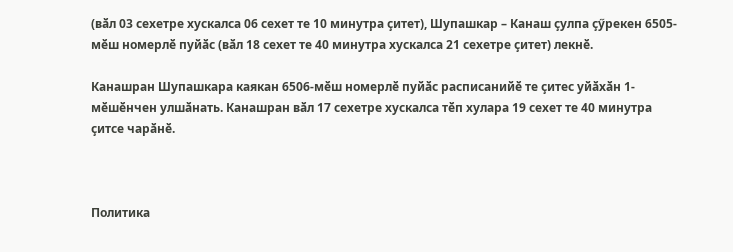(вӑл 03 сехетре хускалса 06 сехет те 10 минутра ҫитет), Шупашкар – Канаш ҫулпа ҫӳрекен 6505-мӗш номерлӗ пуйӑс (вӑл 18 сехет те 40 минутра хускалса 21 сехетре ҫитет) лекнӗ.

Канашран Шупашкара каякан 6506-мӗш номерлӗ пуйӑс расписанийӗ те ҫитес уйӑхӑн 1-мӗшӗнчен улшӑнать. Канашран вӑл 17 сехетре хускалса тӗп хулара 19 сехет те 40 минутра ҫитсе чарӑнӗ.



Политика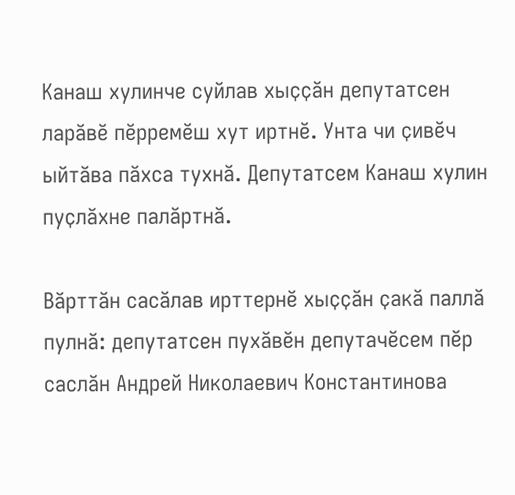Канаш хулинче суйлав хыҫҫӑн депутатсен ларӑвӗ пӗрремӗш хут иртнӗ. Унта чи ҫивӗч ыйтӑва пӑхса тухнӑ. Депутатсем Канаш хулин пуҫлӑхне палӑртнӑ.

Вӑрттӑн сасӑлав ирттернӗ хыҫҫӑн ҫакӑ паллӑ пулнӑ: депутатсен пухӑвӗн депутачӗсем пӗр саслӑн Андрей Николаевич Константинова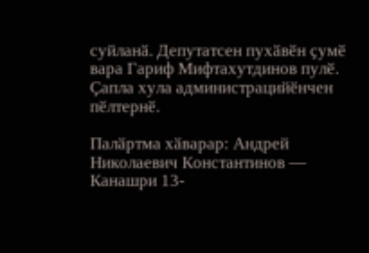суйланӑ. Депутатсен пухӑвӗн ҫумӗ вара Гариф Мифтахутдинов пулӗ. Ҫапла хула администрацийӗнчен пӗлтернӗ.

Палӑртма хӑварар: Андрей Николаевич Константинов — Канашри 13-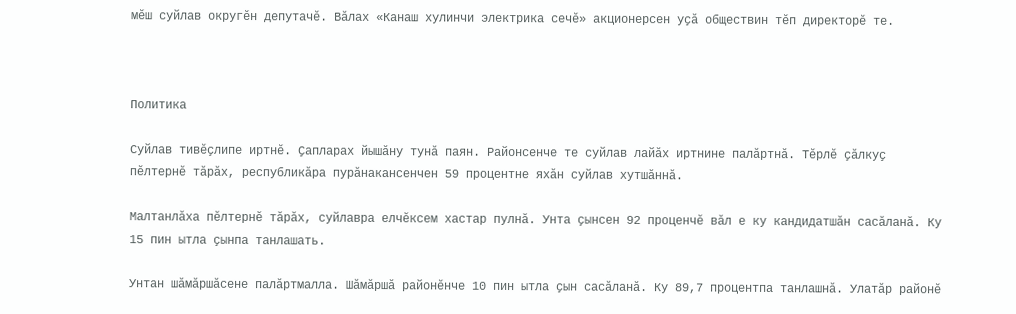мӗш суйлав округӗн депутачӗ. Вӑлах «Канаш хулинчи электрика сечӗ» акционерсен уҫӑ обществин тӗп директорӗ те.



Политика

Суйлав тивӗҫлипе иртнӗ. Ҫапларах йышӑну тунӑ паян. Районсенче те суйлав лайӑх иртнине палӑртнӑ. Тӗрлӗ ҫӑлкуҫ пӗлтернӗ тӑрӑх, республикӑра пурӑнакансенчен 59 процентне яхӑн суйлав хутшӑннӑ.

Малтанлӑха пӗлтернӗ тӑрӑх, суйлавра елчӗксем хастар пулнӑ. Унта ҫынсен 92 проценчӗ вӑл е ку кандидатшӑн сасӑланӑ. Ку 15 пин ытла ҫынпа танлашать.

Унтан шӑмӑршӑсене палӑртмалла. Шӑмӑршӑ районӗнче 10 пин ытла ҫын сасӑланӑ. Ку 89,7 процентпа танлашнӑ. Улатӑр районӗ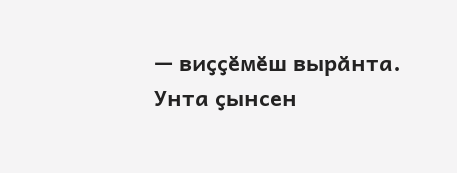— виҫҫӗмӗш вырӑнта. Унта ҫынсен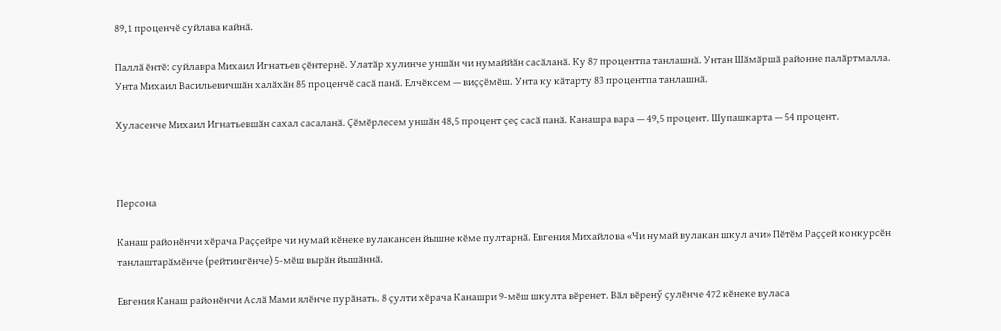89,1 проценчӗ суйлава кайнӑ.

Паллӑ ӗнтӗ: суйлавра Михаил Игнатьев ҫӗнтернӗ. Улатӑр хулинче уншӑн чи нумаййӑн сасӑланӑ. Ку 87 процентпа танлашнӑ. Унтан Шӑмӑршӑ районне палӑртмалла. Унта Михаил Васильевичшӑн халӑхӑн 85 проценчӗ сасӑ панӑ. Елчӗксем — виҫҫӗмӗш. Унта ку кӑтарту 83 процентпа танлашнӑ.

Хуласенче Михаил Игнатьевшӑн сахал сасаланӑ. Ҫӗмӗрлесем уншӑн 48,5 процент ҫеҫ сасӑ панӑ. Канашра вара — 49,5 процент. Шупашкарта — 54 процент.



Персона

Канаш районӗнчи хӗрача Раҫҫейре чи нумай кӗнеке вулакансен йышне кӗме пултарнӑ. Евгения Михайлова «Чи нумай вулакан шкул ачи» Пӗтӗм Раҫҫей конкурсӗн танлаштарӑмӗнче (рейтингӗнче) 5-мӗш вырӑн йышӑннӑ.

Евгения Канаш районӗнчи Аслӑ Мами ялӗнче пурӑнать. 8 ҫулти хӗрача Канашри 9-мӗш шкулта вӗренет. Вӑл вӗренӳ ҫулӗнче 472 кӗнеке вуласа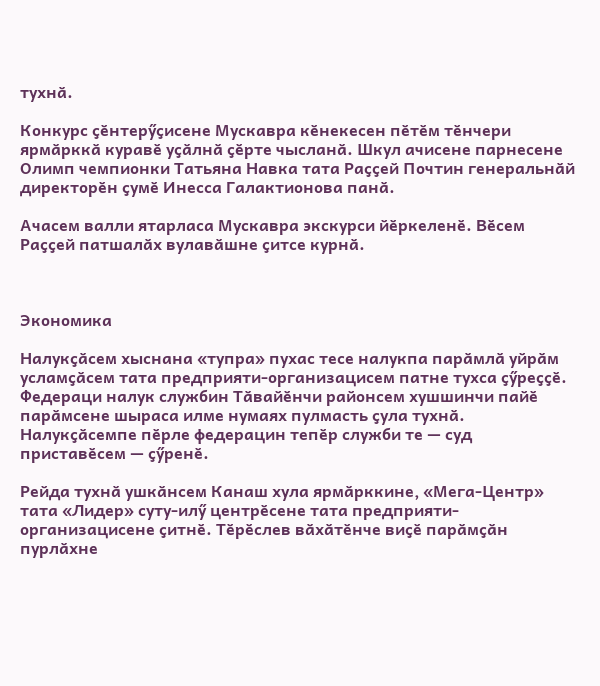тухнӑ.

Конкурс ҫӗнтерӳҫисене Мускавра кӗнекесен пӗтӗм тӗнчери ярмӑрккӑ куравӗ уҫӑлнӑ ҫӗрте чысланӑ. Шкул ачисене парнесене Олимп чемпионки Татьяна Навка тата Раҫҫей Почтин генеральнӑй директорӗн ҫумӗ Инесса Галактионова панӑ.

Ачасем валли ятарласа Мускавра экскурси йӗркеленӗ. Вӗсем Раҫҫей патшалӑх вулавӑшне ҫитсе курнӑ.



Экономика

Налукҫӑсем хыснана «тупра» пухас тесе налукпа парӑмлӑ уйрӑм усламҫӑсем тата предприяти-организацисем патне тухса ҫӳреҫҫӗ. Федераци налук службин Тӑвайӗнчи районсем хушшинчи пайӗ парӑмсене шыраса илме нумаях пулмасть ҫула тухнӑ. Налукҫӑсемпе пӗрле федерацин тепӗр служби те — суд приставӗсем — ҫӳренӗ.

Рейда тухнӑ ушкӑнсем Канаш хула ярмӑрккине, «Мега-Центр» тата «Лидер» суту-илӳ центрӗсене тата предприяти-организацисене ҫитнӗ. Тӗрӗслев вӑхӑтӗнче виҫӗ парӑмҫӑн пурлӑхне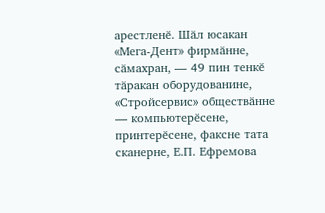арестленӗ. Шӑл юсакан «Мега-Дент» фирмӑнне, сӑмахран, — 49 пин тенкӗ тӑракан оборудованине, «Стройсервис» обществӑнне — компьютерӗсене, принтерӗсене, факсне тата сканерне, Е.П. Ефремова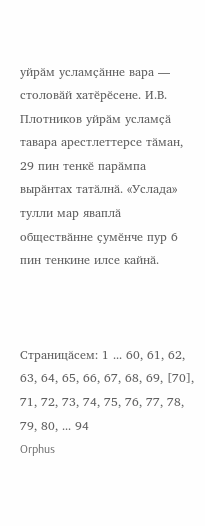уйрӑм усламҫӑнне вара — столовӑй хатӗрӗсене. И.В. Плотников уйрӑм усламҫӑ тавара арестлеттерсе тӑман, 29 пин тенкӗ парӑмпа вырӑнтах татӑлнӑ. «Услада» тулли мар яваплӑ обществӑнне ҫумӗнче пур 6 пин тенкине илсе кайнӑ.



Страницӑсем: 1 ... 60, 61, 62, 63, 64, 65, 66, 67, 68, 69, [70], 71, 72, 73, 74, 75, 76, 77, 78, 79, 80, ... 94
Orphus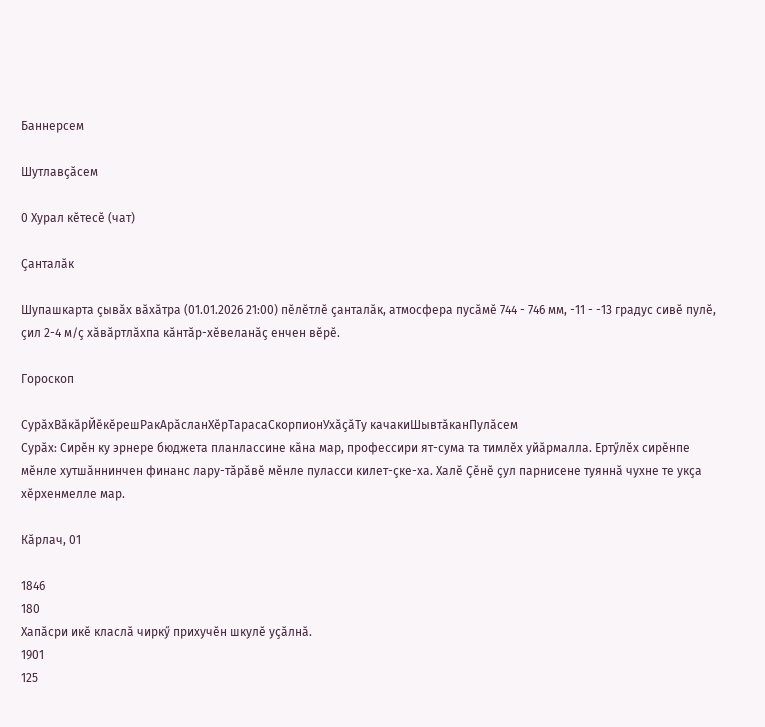Баннерсем

Шутлавҫӑсем

0 Хурал кӗтесӗ (чат)

Ҫанталӑк

Шупашкарта ҫывӑх вӑхӑтра (01.01.2026 21:00) пӗлӗтлӗ ҫанталӑк, атмосфера пусӑмӗ 744 - 746 мм, -11 - -13 градус сивӗ пулӗ, ҫил 2-4 м/ҫ хӑвӑртлӑхпа кӑнтӑр-хӗвеланӑҫ енчен вӗрӗ.

Гороскоп

СурӑхВӑкӑрЙӗкӗрешРакАрӑсланХӗрТарасаСкорпионУхӑҫӑТу качакиШывтӑканПулӑсем
Сурӑх: Сирӗн ку эрнере бюджета планлассине кӑна мар, профессири ят-сума та тимлӗх уйӑрмалла. Ертӳлӗх сирӗнпе мӗнле хутшӑннинчен финанс лару-тӑрӑвӗ мӗнле пуласси килет-ҫке-ха. Халӗ Ҫӗнӗ ҫул парнисене туяннӑ чухне те укҫа хӗрхенмелле мар.

Кӑрлач, 01

1846
180
Хапӑсри икӗ класлӑ чиркӳ прихучӗн шкулӗ уҫӑлнӑ.
1901
125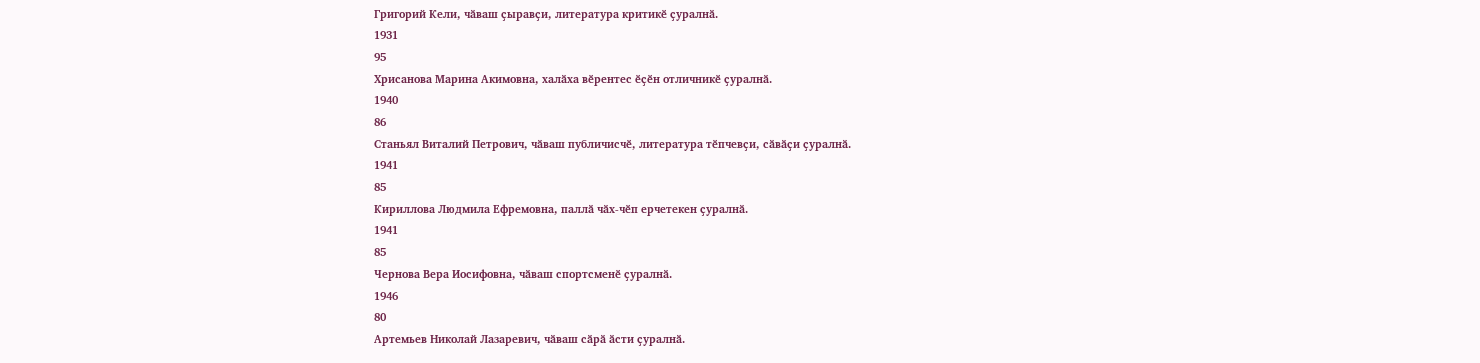Григорий Кели, чӑваш ҫыравҫи, литература критикӗ ҫуралнӑ.
1931
95
Хрисанова Марина Акимовна, халӑха вӗрентес ӗҫӗн отличникӗ ҫуралнӑ.
1940
86
Станьял Виталий Петрович, чӑваш публичисчӗ, литература тӗпчевҫи, сӑвӑҫи ҫуралнӑ.
1941
85
Кириллова Людмила Ефремовна, паллӑ чӑх-чӗп ерчетекен ҫуралнӑ.
1941
85
Чернова Вера Иосифовна, чӑваш спортсменӗ ҫуралнӑ.
1946
80
Артемьев Николай Лазаревич, чӑваш сӑрӑ ӑсти ҫуралнӑ.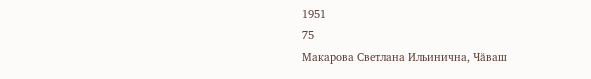1951
75
Макарова Светлана Ильинична, Чӑваш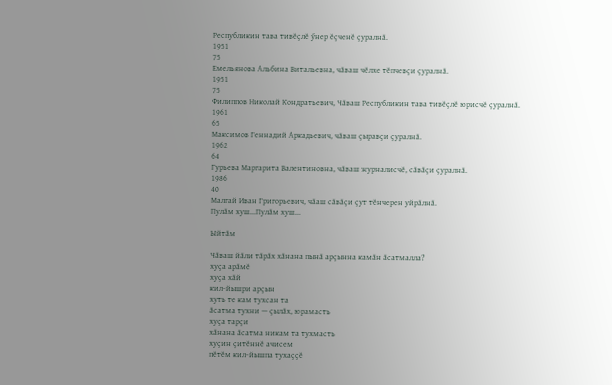Республикин тава тивӗҫлӗ ӳнер ӗҫченӗ ҫуралнӑ.
1951
75
Емельянова Альбина Витальевна, чӑваш чӗлхе тӗпчевҫи ҫуралнӑ.
1951
75
Филиппов Николай Кондратьевич, Чӑваш Республикин тава тивӗҫлӗ юрисчӗ ҫуралнӑ.
1961
65
Максимов Геннадий Аркадьевич, чӑваш ҫыравҫи ҫуралнӑ.
1962
64
Гурьева Маргарита Валентиновна, чӑваш журналисчӗ, сӑвӑҫи ҫуралнӑ.
1986
40
Малгай Иван Григорьевич, чӑаш сӑвӑҫи ҫут тӗнчерен уйрӑлнӑ.
Пулӑм хуш...Пулӑм хуш...

Ыйтӑм

Чӑваш йӑли тӑрӑх хӑнана пынӑ арҫынна камӑн ӑсатмалла?
хуҫа арӑмӗ
хуҫа хӑй
кил-йышри арҫын
хуть те кам тухсан та
ӑсатма тухни — ҫылӑх, юрамасть
хуҫа тарҫи
хӑнана ӑсатма никам та тухмасть
хуҫин ҫитӗннӗ ачисем
пӗтӗм кил-йышпа тухаҫҫӗ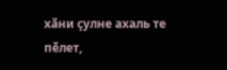хӑни ҫулне ахаль те пӗлет,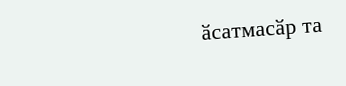ӑсатмасӑр та